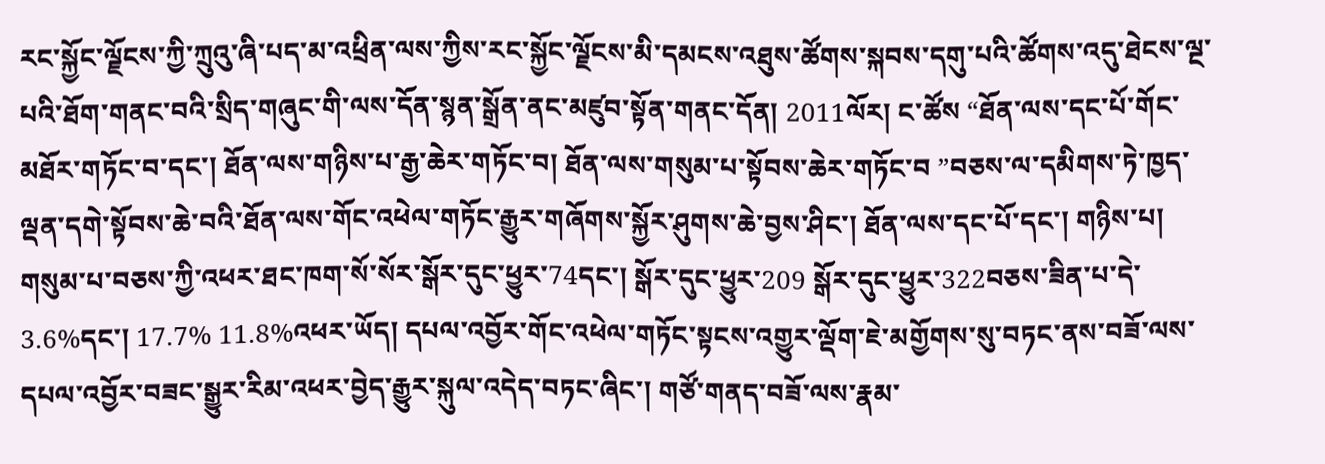རང་སྐྱོང་ལྗོངས་ཀྱི་ཀྲུའུ་ཞི་པད་མ་འཕྲིན་ལས་ཀྱིས་རང་སྐྱོང་ལྗོངས་མི་དམངས་འཐུས་ཚོགས་སྐབས་དགུ་པའི་ཚོགས་འདུ་ཐེངས་ལྔ་པའི་ཐོག་གནང་བའི་སྲིད་གཞུང་གི་ལས་དོན་སྙན་སྒྲོན་ནང་མཛུབ་སྟོན་གནང་དོན། 2011ལོར། ང་ཚོས “ཐོན་ལས་དང་པོ་གོང་མཐོར་གཏོང་བ་དང་། ཐོན་ལས་གཉིས་པ་རྒྱ་ཆེར་གཏོང་བ། ཐོན་ལས་གསུམ་པ་སྟོབས་ཆེར་གཏོང་བ ”བཅས་ལ་དམིགས་ཏེ་ཁྱད་ལྡན་དགེ་སྟོབས་ཆེ་བའི་ཐོན་ལས་གོང་འཕེལ་གཏོང་རྒྱུར་གཞོགས་སྐྱོར་ཤུགས་ཆེ་བྱས་ཤིང་། ཐོན་ལས་དང་པོ་དང་། གཉིས་པ། གསུམ་པ་བཅས་ཀྱི་འཕར་ཐང་ཁག་སོ་སོར་སྒོར་དུང་ཕྱུར་74དང་། སྒོར་དུང་ཕྱུར་209 སྒོར་དུང་ཕྱུར་322བཅས་ཟིན་པ་དེ་3.6%དང་། 17.7% 11.8%འཕར་ཡོད། དཔལ་འབྱོར་གོང་འཕེལ་གཏོང་སྟངས་འགྱུར་ལྡོག་ཇེ་མགྱོགས་སུ་བཏང་ནས་བཟོ་ལས་དཔལ་འབྱོར་བཟང་སྒྱུར་རིམ་འཕར་བྱེད་རྒྱུར་སྐུལ་འདེད་བཏང་ཞིང་། གཙོ་གནད་བཟོ་ལས་རྣམ་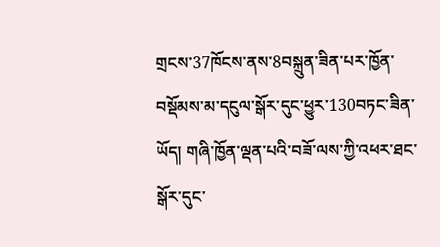གྲངས་37ཁོངས་ནས་8བསྐྲུན་ཟིན་པར་ཁྱོན་བསྡོམས་མ་དངུལ་སྒོར་དུང་ཕྱུར་130བཏང་ཟིན་ཡོད། གཞི་ཁྱོན་ལྡན་པའི་བཟོ་ལས་ཀྱི་འཕར་ཐང་སྒོར་དུང་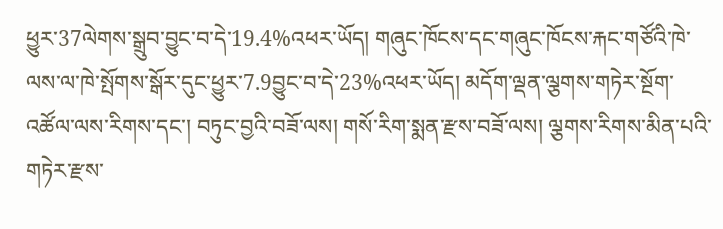ཕྱུར་37ལེགས་སྒྲུབ་བྱུང་བ་དེ་19.4%འཕར་ཡོད། གཞུང་ཁོངས་དང་གཞུང་ཁོངས་རྐང་གཙོའི་ཁེ་ལས་ལ་ཁེ་སྤོགས་སྒོར་དུང་ཕྱུར་7.9བྱུང་བ་དེ་23%འཕར་ཡོད། མདོག་ལྡན་ལྕགས་གཏེར་སྔོག་འཚོལ་ལས་རིགས་དང་། བཏུང་བྱའི་བཟོ་ལས། གསོ་རིག་སྨན་རྫས་བཟོ་ལས། ལྕགས་རིགས་མིན་པའི་གཏེར་རྫས་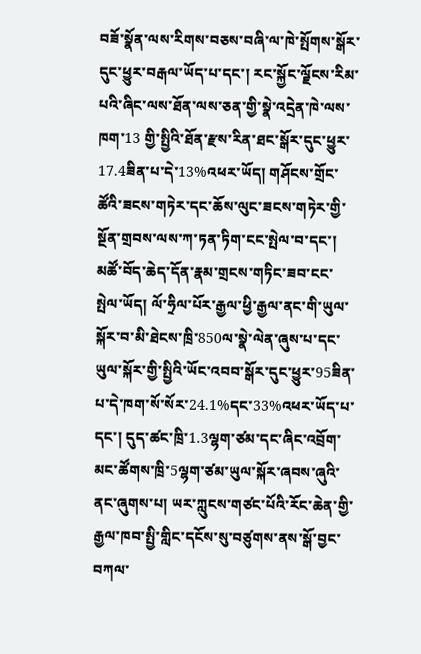བཟོ་སྣོན་ལས་རིགས་བཅས་བཞི་ལ་ཁེ་སྤོགས་སྒོར་དུང་ཕྱུར་བརྒལ་ཡོད་པ་དང་། རང་སྐྱོང་ལྗོངས་རིམ་པའི་ཞིང་ལས་ཐོན་ལས་ཅན་གྱི་སྣེ་འདྲེན་ཁེ་ལས་ཁག་13 གྱི་སྤྱིའི་ཐོན་རྫས་རིན་ཐང་སྒོར་དུང་ཕྱུར་17.4ཟིན་པ་དེ་13%འཕར་ཡོད། གཤོངས་གྲོང་ཚོའི་ཟངས་གཏེར་དང་ཆོས་ལུང་ཟངས་གཏེར་གྱི་སྔོན་གྲབས་ལས་ཀ་ཏན་ཏིག་ངང་སྤེལ་བ་དང་། མཚོ་བོད་ཆེད་དོན་རྣམ་གྲངས་གཏིང་ཟབ་ངང་སྤེལ་ཡོད། ལོ་ཧྲིལ་པོར་རྒྱལ་ཕྱི་རྒྱལ་ནང་གི་ཡུལ་སྐོར་བ་མི་ཐེངས་ཁྲི་850ལ་སྣེ་ལེན་ཞུས་པ་དང་ཡུལ་སྐོར་གྱི་སྤྱིའི་ཡོང་འབབ་སྒོར་དུང་ཕྱུར་95ཟིན་པ་དེ་ཁག་སོ་སོར་24.1%དང་33%འཕར་ཡོད་པ་དང་། དུད་ཚང་ཁྲི་1.3ལྷག་ཙམ་དང་ཞིང་འབྲོག་མང་ཚོགས་ཁྲི་5ལྷག་ཙམ་ཡུལ་སྐོར་ཞབས་ཞུའི་ནང་ཞུགས་པ། ཡར་ཀླུངས་གཙང་པོའི་རོང་ཆེན་གྱི་རྒྱལ་ཁབ་སྤྱི་གླིང་དངོས་སུ་བཙུགས་ནས་སྒོ་བྱང་བཀལ་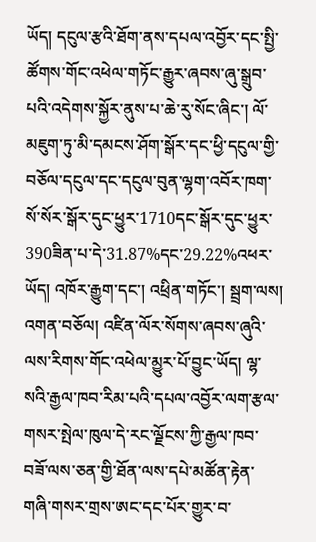ཡོད། དངུལ་རྩའི་ཐོག་ནས་དཔལ་འབྱོར་དང་སྤྱི་ཚོགས་གོང་འཕེལ་གཏོང་རྒྱུར་ཞབས་ཞུ་སྒྲུབ་པའི་འདེགས་སྐྱོར་ནུས་པ་ཆེ་རུ་སོང་ཞིང་། ལོ་མཇུག་ཏུ་མི་དམངས་ཤོག་སྒོར་དང་ཕྱི་དངུལ་གྱི་བཅོལ་དངུལ་དང་དངུལ་བུན་ལྷག་འབོར་ཁག་སོ་སོར་སྒོར་དུང་ཕྱུར་1710དང་སྒོར་དུང་ཕྱུར་390ཟིན་པ་དེ་31.87%དང་29.22%འཕར་ཡོད། འཁོར་རྒྱུག་དང་། འཕྲིན་གཏོང་། སྦྲག་ལས། འགན་བཅོལ། འཛིན་ལོར་སོགས་ཞབས་ཞུའི་ལས་རིགས་གོང་འཕེལ་མྱུར་པོ་བྱུང་ཡོད། ལྷ་སའི་རྒྱལ་ཁབ་རིམ་པའི་དཔལ་འབྱོར་ལག་རྩལ་གསར་སྤེལ་ཁུལ་དེ་རང་ལྗོངས་ཀྱི་རྒྱལ་ཁབ་བཟོ་ལས་ཅན་གྱི་ཐོན་ལས་དཔེ་མཚོན་རྟེན་གཞི་གསར་གྲས་ཨང་དང་པོར་གྱུར་བ་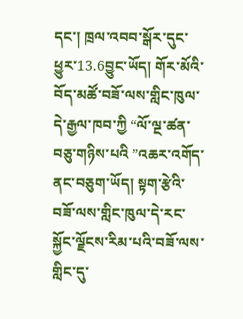དང་། ཁྲལ་འབབ་སྒོར་དུང་ཕྱུར་13.6བྱུང་ཡོད། གོར་མོའི་བོད་མཚོ་བཟོ་ལས་གླིང་ཁུལ་དེ་རྒྱལ་ཁབ་ཀྱི “ལོ་ལྔ་ཚན་བཅུ་གཉིས་པའི ”འཆར་འགོད་ནང་བཅུག་ཡོད། སྟག་རྩེའི་བཟོ་ལས་གླིང་ཁུལ་དེ་རང་སྐྱོང་ལྗོངས་རིམ་པའི་བཟོ་ལས་གླིང་དུ་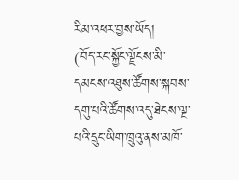རིམ་འཕར་བྱས་ཡོད།
(བོད་རང་སྐྱོང་ལྗོངས་མི་དམངས་འཐུས་ཚོགས་སྐབས་དགུ་པའི་ཚོགས་འདུ་ཐེངས་ལྔ་པའི་དྲུང་ཡིག་ཁྲུའུ་ནས་མཁོ་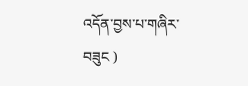འདོན་བྱས་པ་གཞིར་བཟུང )